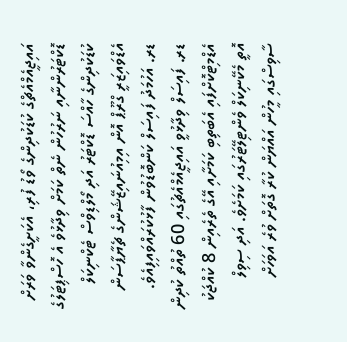އައިޖީއެމްއެޗްގެ ކުޑަކުދިންގެ ވޯޑު ފުރި، އެކަށީގެންވާ ވަރަށް ޑޮކްޓަރުންނާއި ނަރުހުން ނެތް ކަމަށް ވިދާޅުވެ އެ ހޮސްޕިޓަލުގެ ކުޑަކުދިންގެ ހާއްސަ ޑޮކްޓަރު އަދި މޯލްޑިވްސް ޓެކްނިކަލް އެޑްވައިޒަރީ ގްރޫޕް އޮން އިމިއުނައިޒޭޝަންގެ ޗެޔާޕާސަން ޑރ. އަހުމަދު ފައިސަލް ކަންބޮޑުވުން ފާޅުކުރައްވައިފިއެވެ.
ޑރ. ފައިސަލް ވިދާޅުވީ އައިޖީއެމްއެޗުގައި 60 ތުއްތު ކުދިން އެޑްމިޓްކޮށްފައި އެބަތިބި ކަމަށާއި އޭގެ ތެރެއިން 8 ކުއްޖަކު އޮތީ މެކޭނިކަލް ވެންޓިލޭޓަރުގައި ކަމަށެވެ. އަދި ސިވިލް ސާވިސްގައި މީހުން އައްޔަން ކުރާ ގޮތަށް ވުރެ އަވަހަށް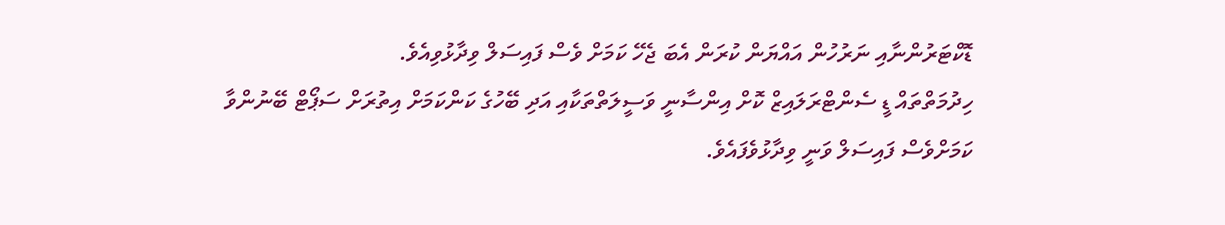ޑޮކްޓަރުންނާއި ނަރުހުން އައްޔަން ކުރަން އެބަ ޖެހޭ ކަމަށް ވެސް ފައިސަލް ވިދާޅުވިއެވެ.
ހިދުމަތްތައް ޑީ ސެންޓްރަލައިޒް ކޮށް އިންސާނީ ވަސީލަތްތަކާއި އަދި ބޭހުގެ ކަންކަމަށް އިތުރަށް ސަޕޯޓް ބޭނުންވާ ކަމަށްވެސް ފައިސަލް ވަނީ ވިދާޅުވެފައެވެ.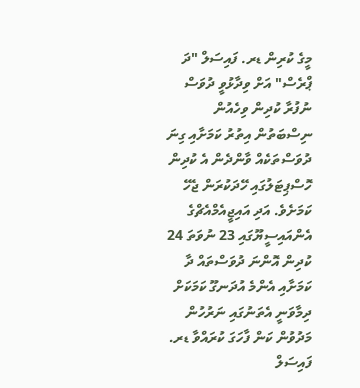މީގެ ކުރިން ޑރ. ފައިސަލް "ދަ ޕްރެސް" އަށް ވިދާޅުވީ ދުވަސް ނުފުރާ ކުދިން ވިހެއުން ނިސްބަތުން އިތުރު ކަމަށާއި ގިނަ ދުވަސްތަކެއް ވާންދެން އެ ކުދިން ހޮސްޕިޓަލުގައި ހޭދަކުރަން ޖެހޭ ކަމަށެވެ. އަދި އައިޖީއެމްއެޗްގެ އެންއައިސީޔޫގައި 23 ނުވަތަ 24 ކުދިން އޮންނަ ދުވަސްތައް ދާ ކަމަށާއި އެންމެ އުދަނގޫ ކަމަކަށް ދިމާވަނީ އެތަނުގައި ނަރުހުން މަދުވުން ކަން ފާހަގަ ކުރައްވާ ޑރ. ފައިސަލް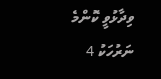ވިދާޅުވީ ކޮންމެ ނަރުހަކު 4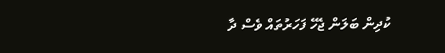ކުދިން ބަލަން ޖެހޭ ފަހަރުތައް ވެސް ދާ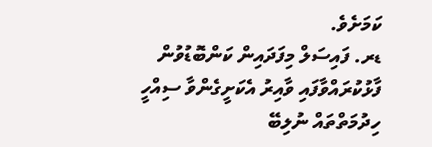ކަމަށެވެ.
ޑރ. ފައިސަލް މިފަދައިން ކަންބޮޑުވުން ފާޅުކުރައްވާފައި ވާއިރު އެކަށީގެންވާ ސިއްހީ ހިދުމަތްތައް ނުލިބޭ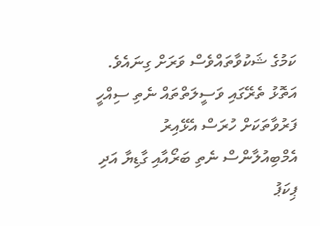ކަމުގެ ޝަކުވާތައްވެސް ވަރަށް ގިނައެވެ. އަތޮޅު ތެރޭގައި ވަސީލަތްތައް ނެތި ސިއްހީ ފަރުވާތަކަށް ހުރަސް އެޅޭއިރު އެމްބިއުލާންސް ނެތި ބަރޯއާއި ގާޑިޔާ އަދި ޕިކަޕު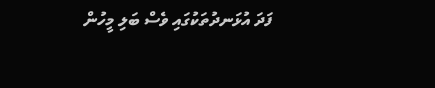ފަދަ އުޅަނދުތަކުގައި ވެސް ބަލި މީހުން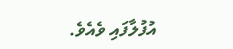އުފުލާފައި ވެއެވެ.